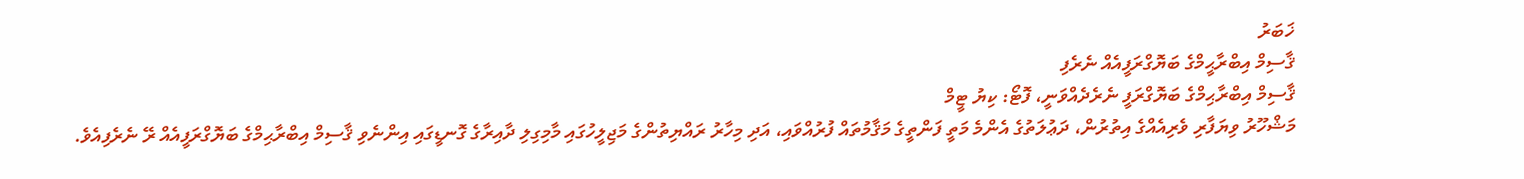ޚަބަރު
ޤާސިމް އިބްރާޙީމްގެ ބަޔޮގްރަފީއެއް ނެރެފި
ޤާސިމް އިބްރާޙިމްގެ ބަޔޮގްރަފީ ނެރެދެއްވަނީ، ފޮޓޯ: ކިޔު ޓީމް
މަޝްހޫރު ވިޔަފާރި ވެރިއެއްގެ އިތުރުން، ދަޢުލަތުގެ އެންމެ މަތީ ފަންތީގެ މަޤާމުތައް ފުރުއްވައި، އަދި މިހާރު ރައްޔިތުންގެ މަޖިލީހުގައި މާމިގިލި ދާއިރާގެ ގޮނޑީގައި އިންނެވި ޤާސިމް އިބްރާޙިމްގެ ބަޔޮގްރަފީއެއް ރޭ ނެރެފިއެވެ.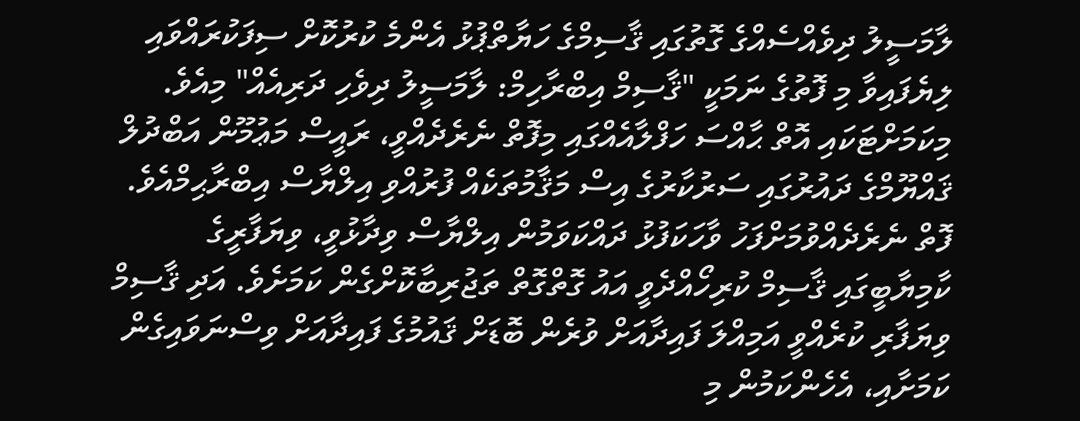ލާމަސީލު ދިވެއްސެއްގެ ގޮތުގައި ޤާސިމްގެ ހަޔާތްޕުޅު އެންމެ ކުރުކޮށް ސިފަކުރައްވައި ލިޔެފައިވާ މި ފޮތުގެ ނަމަކީ "ޤާސިމް އިބްރާހިމް: ލާމަސީލު ދިވެހި ދަރިއެއް" މިއެވެ.
މިކަމަށްޓަކައި އޮތް ޙާއްސަ ހަފްލާއެއްގައި މިފޮތް ނެރެދެއްވީ، ރައީސް މަޢުމޫން އަބްދުލް ޤައްޔޫމްގެ ދައުރުގައި ސަރުކާރުގެ އިސް މަޤާމުތަކެއް ފުރުއްވި އިލްޔާސް އިބްރާޙިމްއެވެ.
ފޮތް ނެރެދެއްވުމަށްފަހު ވާހަކަފުޅު ދައްކަވަމުން އިލްޔާސް ވިދާޅުވީ، ވިޔަފާރީގެ ކާމިޔާބީގައި ޤާސިމް ކުރިހޯއްދެވީ އައު ގޮތްގޮތް ތަޖުރިބާކޮށްގެން ކަމަށެވެ. އަދި ޤާސިމް ވިޔަފާރި ކުރެއްވީ އަމިއްލަ ފައިދާއަށް ވުރެން ބޮޑަށް ޤައުމުގެ ފައިދާއަށް ވިސްނަވައިގެން ކަމަށާއި، އެހެންކަމުން މި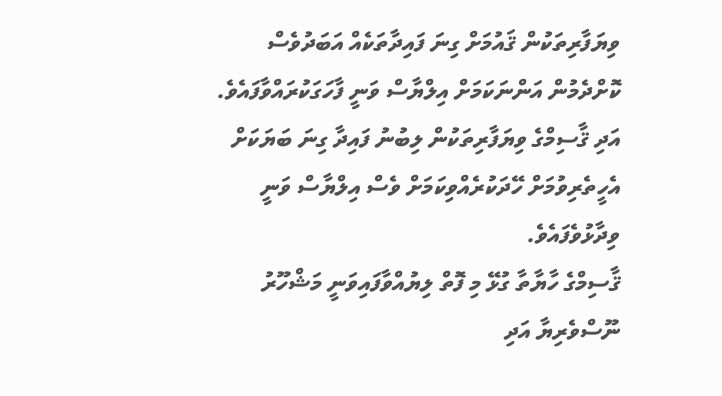ވިޔަފާރިތަކުން ޤައުމަށް ގިނަ ފައިދާތަކެއް އަބަދުވެސް ކޮށްދެމުން އަންނަކަމަށް އިލްޔާސް ވަނީ ފާހަގަކުރައްވާފައެވެ.
އަދި ޤާސިމްގެ ވިޔަފާރިތަކުން ލިބުނު ފައިދާ ގިނަ ބަޔަކަށް އެހީތެރިވުމަށް ހޭދަކުރެއްވިކަމަށް ވެސް އިލްޔާސް ވަނީ ވިދާޅުވެފައެވެ.
ޤާސިމްގެ ހާޔާތާ ގުޅޭ މި ފޮތް ލިޔުއްވާފައިވަނީ މަޝްހޫރު ނޫސްވެރިޔާ އަދި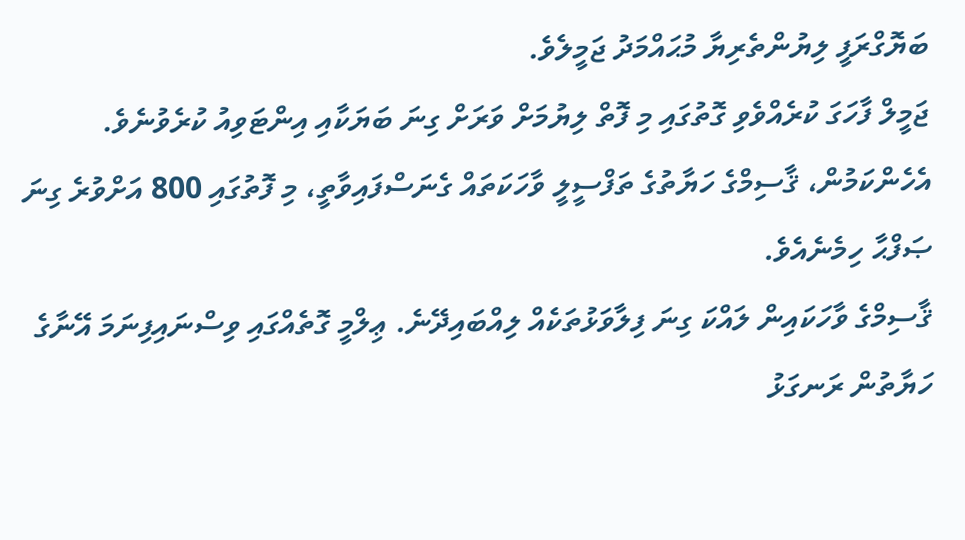ބަޔޮގްރަފީ ލިޔުންތެރިޔާ މުޙައްމަދު ޖަމީލެވެ.
ޖަމީލް ފާހަގަ ކުރެއްވެވި ގޮތުގައި މި ފޮތް ލިޔުމަށް ވަރަށް ގިނަ ބަޔަކާއި އިންޓަވިއު ކުރެވުނެވެ. އެހެންކަމުން، ޤާސިމްގެ ހަޔާތުގެ ތަފްސީލީ ވާހަކަތައް ގެނަސްފައިވާތީ، މި ފޮތުގައި 800 އަށްވުރެ ގިނަ ޞަފްޙާ ހިމެނެއެވެ.
ޤާސިމްގެ ވާހަކައިން ލައްކަ ގިނަ ފިލާވަޅުތަކެއް ލިއްބައިދޭނެ. ޢިލްމީ ގޮތެއްގައި ވިސްނައިފިނަމަ އޭނާގެ ހަޔާތުން ރަނގަޅު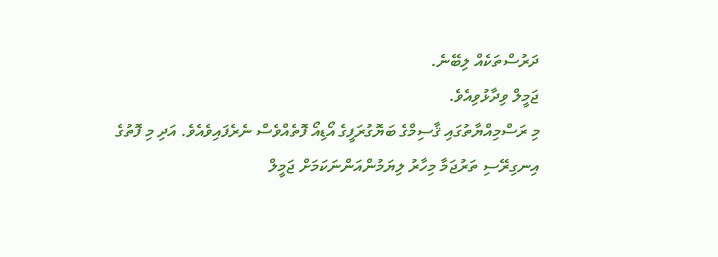ދަރުސްތަކެއް ލިބޭނެ.
ޖަމީލް ވިދާޅުވިއެވެ.
މި ރަސްމިއްޔާތުގައި ޤާސިމްގެ ބަޔޮގުރަފީގެ އޯޑިއޯ ފޮތެއްވެސް ނެރެފައިވެއެވެ. އަދި މި ފޮތުގެ އިނގިރޭސި ތަރުޖަމާ މިހާރު ލިޔަމުންއަންނަކަމަށް ޖަމީލް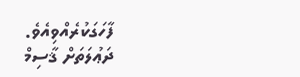ފާހަގަކުރެއްވިއެވެ.
ދަޢުލަތަށް ޤާސިމް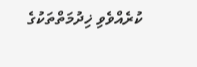ކުރެއްވެވި ޚިދުމަތްތަކުގެ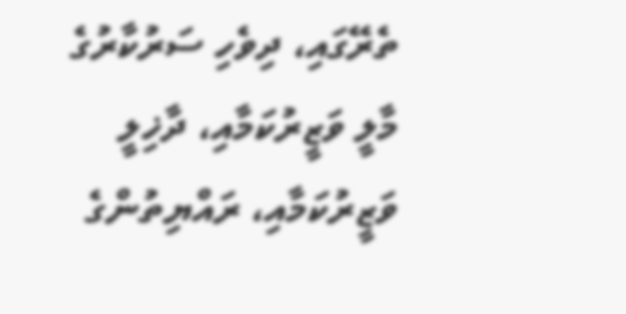ތެރޭގައި، ދިވެހި ސަރުކާރުގެ މާލީ ވަޒީރުކަމާއި، ދާޚިލީ ވަޒީރުކަމާއި، ރައްޔިތުންގެ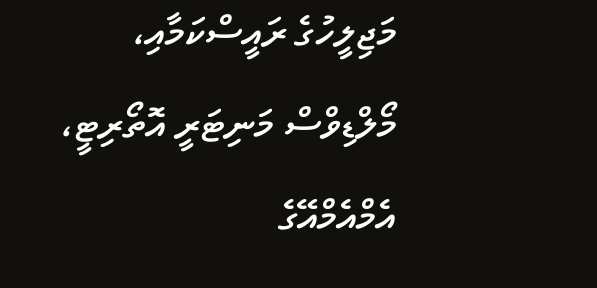މަޖިލީހުގެ ރައީސްކަމާއި، މޯލްޑިވްސް މަނިޓަރީ އޮތޯރިޓީ، އެމްއެމްއޭގެ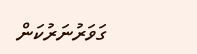ގަވަރުނަރުކަން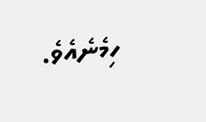ހިމެނެއެވެ.